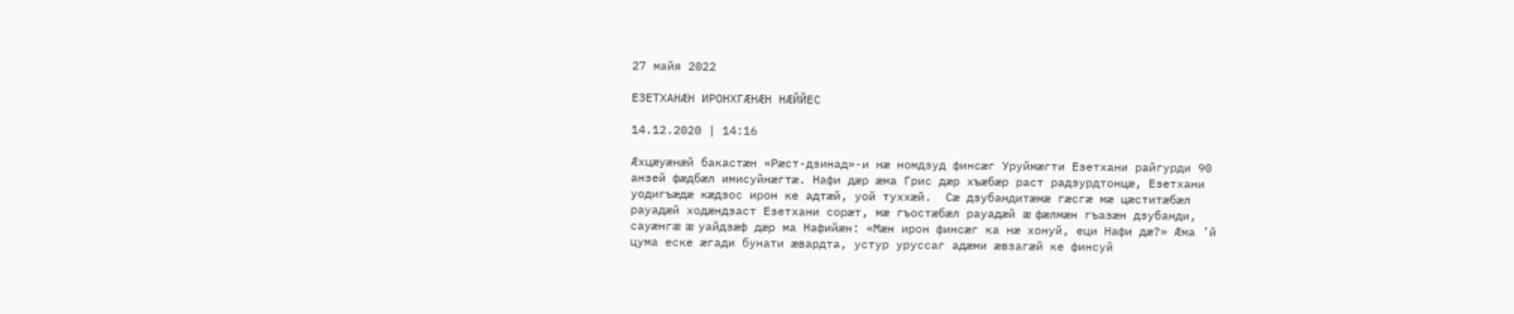27 майя 2022

ЕЗЕТХАНÆН ИРОНХГÆНÆН НÆЙЙЕС

14.12.2020 | 14:16

Æхцæуæнæй бакастæн «Рæст-дзинад»-и нæ номдзуд финсæг Уруймæгти Езетхани райгурди 90 анзей фæдбæл имисуйнæгтæ. Нафи дæр æма Грис дæр хъæбæр раст радзурдтонцæ, Езетхани уодигъæдæ кæдзос ирон ке адтæй, уой туххæй.  Сæ дзубандитæмæ гæсгæ мæ цæститæбæл рауадæй ходæндзаст Езетхани сорæт, мæ гъостæбæл рауадæй æ фæлмæн гъазæн дзубанди, сауæнгæ æ уайдзæф дæр ма Нафийæн: «Мæн ирон финсæг ка нæ хонуй, еци Нафи дæ?» Æма ’й цума еске æгади бунати æвардта, устур уруссаг адæми æвзагæй ке финсуй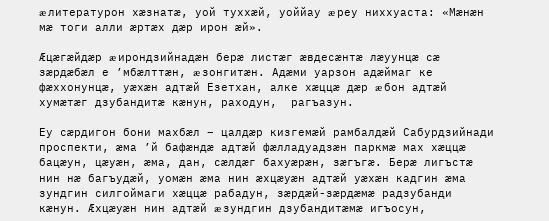æ литературон хæзнатæ, уой туххæй, уоййау æ реу ниххуаста: «Мæнæн мæ тоги алли æртæх дæр ирон æй».

Æцæгæйдæр æ ирондзийнадæн берæ листæг æвдесæнтæ лæуунцæ сæ зæрдæбæл е ’мбæлттæн, æ зонгитæн. Адæми уарзон адæймаг ке фæххонунцæ, уæхæн адтæй Езетхан, алке хæццæ дæр æ бон адтæй хумæтæг дзубандитæ кæнун, раходун,  рагъазун.

Еу сæрдигон бони махбæл – цалдæр кизгемæй рамбалдæй Сабурдзийнади проспекти, æма ’й бафæндæ адтæй фæлладуадзæн паркмæ мах хæццæ бацæун, цæуæн, æма, дан, сæлдæг бахуæрæн, зæгъгæ. Берæ лигъстæ нин нæ багъудæй, уомæн æма нин æхцæуæн адтæй уæхæн кадгин æма зундгин силгоймаги хæццæ рабадун, зæрдæй-зæрдæмæ радзубанди кæнун. Æхцæуæн нин адтæй æ зундгин дзубандитæмæ игъосун,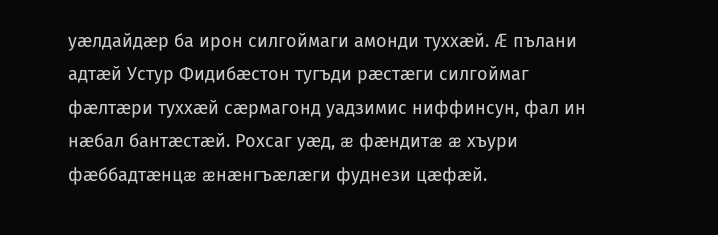уæлдайдæр ба ирон силгоймаги амонди туххæй. Æ пълани адтæй Устур Фидибæстон тугъди рæстæги силгоймаг фæлтæри туххæй сæрмагонд уадзимис ниффинсун, фал ин нæбал бантæстæй. Рохсаг уæд, æ фæндитæ æ хъури фæббадтæнцæ æнæнгъæлæги фуднези цæфæй.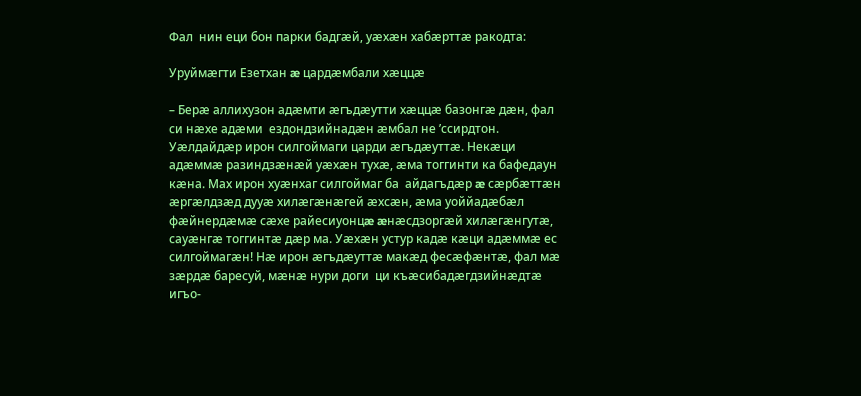Фал  нин еци бон парки бадгæй, уæхæн хабæрттæ ракодта:

Уруймæгти Езетхан æ цардæмбали хæццæ

– Берæ аллихузон адæмти æгъдæутти хæццæ базонгæ дæн, фал си нæхе адæми  ездондзийнадæн æмбал не ’ссирдтон. Уæлдайдæр ирон силгоймаги царди æгъдæуттæ. Некæци адæммæ разиндзæнæй уæхæн тухæ, æма тоггинти ка бафедаун кæна. Мах ирон хуæнхаг силгоймаг ба  айдагъдæр æ сæрбæттæн æргæлдзæд дууæ хилæгæнæгей æхсæн, æма уоййадæбæл фæйнердæмæ сæхе райесиуонцæ æнæсдзоргæй хилæгæнгутæ, сауæнгæ тоггинтæ дæр ма. Уæхæн устур кадæ кæци адæммæ ес силгоймагæн! Нæ ирон æгъдæуттæ макæд фесæфæнтæ, фал мæ зæрдæ баресуй, мæнæ нури доги  ци къæсибадæгдзийнæдтæ игъо-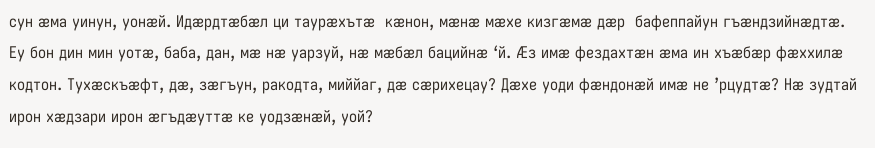сун æма уинун, уонæй. Идæрдтæбæл ци таурæхътæ  кæнон, мæнæ мæхе кизгæмæ дæр  бафеппайун гъæндзийнæдтæ. Еу бон дин мин уотæ, баба, дан, мæ нæ уарзуй, нæ мæбæл бацийнæ ‘й. Æз имæ фездахтæн æма ин хъæбæр фæххилæ кодтон. Тухæскъæфт, дæ, зæгъун, ракодта, миййаг, дæ сæрихецау? Дæхе уоди фæндонæй имæ не ’рцудтæ? Нæ зудтай ирон хæдзари ирон æгъдæуттæ ке уодзæнæй, уой?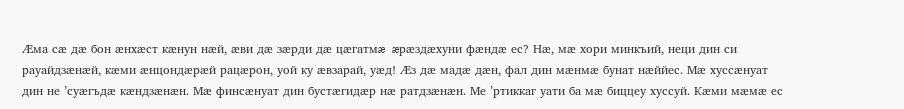Æма сæ дæ бон æнхæст кæнун нæй, æви дæ зæрди дæ цæгатмæ æрæздæхуни фæндæ ес? Нæ, мæ хори минкъий, неци дин си рауайдзæнæй, кæми æнцондæрæй рацæрон, уой ку æвзарай, уæд! Æз дæ мадæ дæн, фал дин мæнмæ бунат нæййес. Мæ хуссæнуат дин не ’суæгъдæ кæндзæнæн. Мæ финсæнуат дин бустæгидæр нæ ратдзæнæн. Ме ’ртиккаг уати ба мæ биццеу хуссуй. Кæми мæмæ ес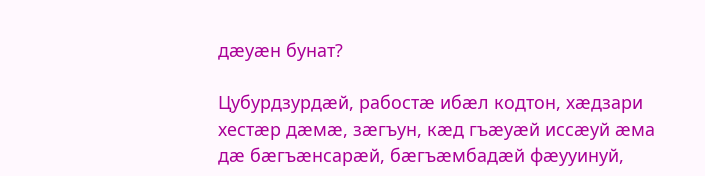дæуæн бунат?

Цубурдзурдæй, рабостæ ибæл кодтон, хæдзари хестæр дæмæ, зæгъун, кæд гъæуæй иссæуй æма дæ бæгъæнсарæй, бæгъæмбадæй фæууинуй,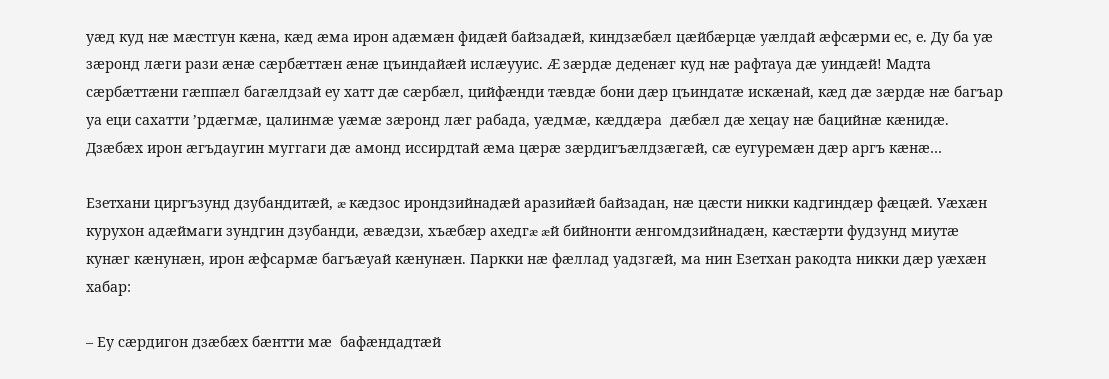уæд куд нæ мæстгун кæна, кæд æма ирон адæмæн фидæй байзадæй, киндзæбæл цæйбæрцæ уæлдай æфсæрми ес, е. Ду ба уæ зæронд лæги рази æнæ сæрбæттæн æнæ цъиндайæй ислæууис. Æ зæрдæ деденæг куд нæ рафтауа дæ уиндæй! Мадта сæрбæттæни гæппæл багæлдзай еу хатт дæ сæрбæл, цийфæнди тæвдæ бони дæр цъиндатæ искæнай, кæд дæ зæрдæ нæ багъар уа еци сахатти ’рдæгмæ, цалинмæ уæмæ зæронд лæг рабада, уæдмæ, кæддæра  дæбæл дæ хецау нæ бацийнæ кæнидæ. Дзæбæх ирон æгъдаугин муггаги дæ амонд иссирдтай æма цæрæ зæрдигъæлдзæгæй, сæ еугуремæн дæр аргъ кæнæ…

Езетхани циргъзунд дзубандитæй, æ кæдзос ирондзийнадæй аразийæй байзадан, нæ цæсти никки кадгиндæр фæцæй. Уæхæн курухон адæймаги зундгин дзубанди, æвæдзи, хъæбæр ахедгæ æй бийнонти æнгомдзийнадæн, кæстæрти фудзунд миутæ кунæг кæнунæн, ирон æфсармæ багъæуай кæнунæн. Паркки нæ фæллад уадзгæй, ма нин Езетхан ракодта никки дæр уæхæн хабар:

– Еу сæрдигон дзæбæх бæнтти мæ  бафæндадтæй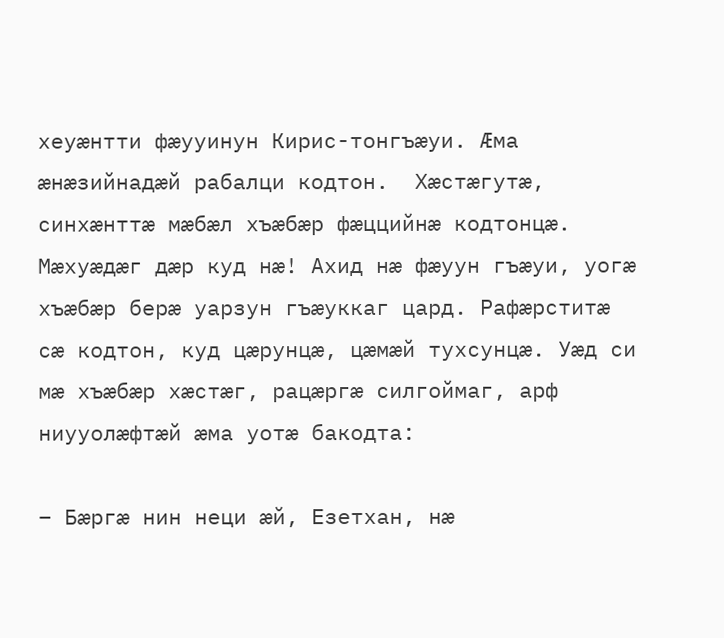хеуæнтти фæууинун Кирис-тонгъæуи. Æма æнæзийнадæй рабалци кодтон.  Хæстæгутæ, синхæнттæ мæбæл хъæбæр фæццийнæ кодтонцæ. Мæхуæдæг дæр куд нæ! Ахид нæ фæуун гъæуи, уогæ хъæбæр берæ уарзун гъæуккаг цард. Рафæрститæ сæ кодтон, куд цæрунцæ, цæмæй тухсунцæ. Уæд си мæ хъæбæр хæстæг, рацæргæ силгоймаг, арф ниууолæфтæй æма уотæ бакодта:

– Бæргæ нин неци æй, Езетхан, нæ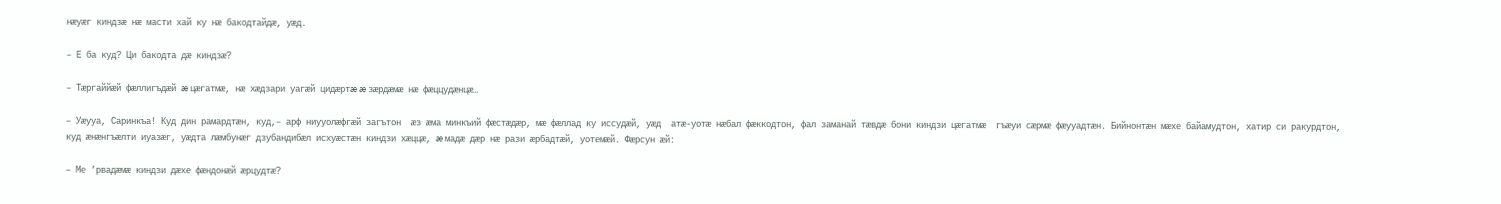нæуæг киндзæ нæ масти хай ку нæ бакодтайдæ, уæд.

– Е ба куд? Ци бакодта дæ киндзæ?

– Тæргаййæй фæллигъдæй æ цæгатмæ, нæ хæдзари уагæй цидæртæ æ зæрдæмæ нæ фæццудæнцæ…

– Уæууа, Саринкъа! Куд дин рамардтæн, куд,– арф ниууолæфгæй загътон  æз æма минкъий фæстæдæр, мæ фæллад ку иссудæй, уæд  атæ-уотæ нæбал фæккодтон, фал заманай тæвдæ бони киндзи цæгатмæ  гъæуи сæрмæ фæууадтæн. Бийнонтæн мæхе байамудтон, хатир си ракурдтон, куд æнæнгъæлти иуазæг, уæдта лæмбунæг дзубандибæл исхуæстæн киндзи хæццæ, æ мадæ дæр нæ рази æрбадтæй, уотемæй. Фæрсун æй:

– Ме ’рвадæмæ киндзи дæхе фæндонæй æрцудтæ?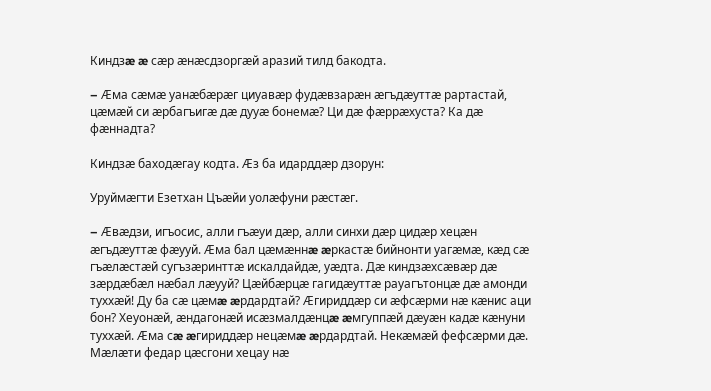Киндзæ æ сæр æнæсдзоргæй аразий тилд бакодта.

– Æма сæмæ уанæбæрæг циуавæр фудæвзарæн æгъдæуттæ рартастай, цæмæй си æрбагъигæ дæ дууæ бонемæ? Ци дæ фæррæхуста? Ка дæ фæннадта?

Киндзæ баходæгау кодта. Æз ба идарддæр дзорун:

Уруймæгти Езетхан Цъæйи уолæфуни рæстæг.

– Æвæдзи, игъосис, алли гъæуи дæр, алли синхи дæр цидæр хецæн æгъдæуттæ фæууй. Æма бал цæмæннæ æркастæ бийнонти уагæмæ, кæд сæ гъæлæстæй сугъзæринттæ искалдайдæ, уæдта. Дæ киндзæхсæвæр дæ зæрдæбæл нæбал лæууй? Цæйбæрцæ гагидæуттæ рауагътонцæ дæ амонди туххæй! Ду ба сæ цæмæ æрдардтай? Æгириддæр си æфсæрми нæ кæнис аци бон? Хеуонæй, æндагонæй исæзмалдæнцæ æмгуппæй дæуæн кадæ кæнуни туххæй. Æма сæ æгириддæр нецæмæ æрдардтай. Некæмæй фефсæрми дæ. Мæлæти федар цæсгони хецау нæ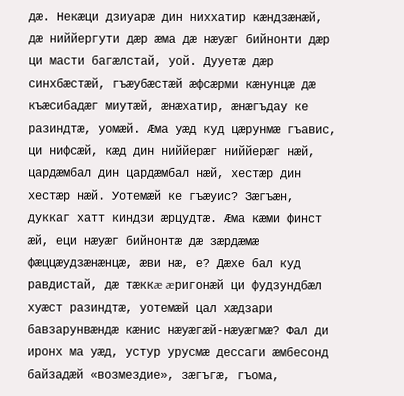дæ. Некæци дзиуарæ дин ниххатир кæндзæнæй, дæ ниййергути дæр æма дæ нæуæг бийнонти дæр ци масти багæлстай, уой. Дууетæ дæр синхбæстæй, гъæубæстæй æфсæрми кæнунцæ дæ къæсибадæг миутæй, æнæхатир, æнæгъдау ке  разиндтæ, уомæй. Æма уæд куд цæрунмæ гъавис, ци нифсæй, кæд дин ниййерæг ниййерæг нæй, цардæмбал дин цардæмбал нæй, хестæр дин хестæр нæй. Уотемæй ке гъæуис? Зæгъæн, дуккаг хатт киндзи æрцудтæ. Æма кæми финст æй, еци нæуæг бийнонтæ дæ зæрдæмæ фæццæудзæнæнцæ, æви нæ, е? Дæхе бал куд равдистай, дæ тæккæ æригонæй ци фудзундбæл хуæст разиндтæ, уотемæй цал хæдзари бавзарунвæндæ кæнис нæуæгæй-нæуæгмæ? Фал ди иронх ма уæд, устур урусмæ дессаги æмбесонд байзадæй «возмездие», зæгъгæ, гъома,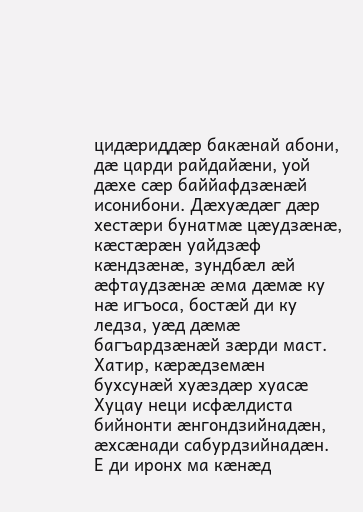цидæриддæр бакæнай абони, дæ царди райдайæни, уой дæхе сæр баййафдзæнæй исонибони. Дæхуæдæг дæр хестæри бунатмæ цæудзæнæ, кæстæрæн уайдзæф кæндзæнæ, зундбæл æй æфтаудзæнæ æма дæмæ ку нæ игъоса, бостæй ди ку ледза, уæд дæмæ багъардзæнæй зæрди маст. Хатир, кæрæдземæн бухсунæй хуæздæр хуасæ Хуцау неци исфæлдиста  бийнонти æнгондзийнадæн, æхсæнади сабурдзийнадæн. Е ди иронх ма кæнæд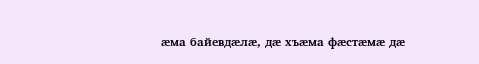æма байевдæлæ, дæ хъæма фæстæмæ дæ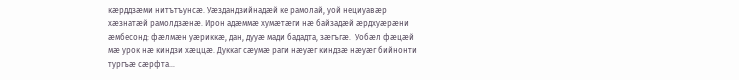кæрддзæми нитътъунсæ. Уæздандзийнадæй ке рамолай, уой нециуавæр хæзнатæй рамолдзæнæ. Ирон адæммæ хумæтæги нæ байзадæй æрдхуæрæни æмбесонд: фæлмæн уæриккæ, дан, дууæ мади бададта, зæгъгæ.  Уобæл фæцæй мæ урок нæ киндзи хæццæ. Дуккаг сæумæ раги нæуæг киндзæ нæуæг бийнонти тургъæ сæрфта…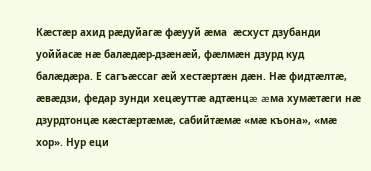Кæстæр ахид рæдуйагæ фæууй æма  æсхуст дзубанди уоййасæ нæ балæдæр-дзæнæй, фæлмæн дзурд куд балæдæра. Е сагъæссаг æй хестæртæн дæн. Нæ фидтæлтæ, æвæдзи, федар зунди хецæуттæ адтæнцæ æма хумæтæги нæ дзурдтонцæ кæстæртæмæ, сабийтæмæ «мæ къона», «мæ хор». Нур еци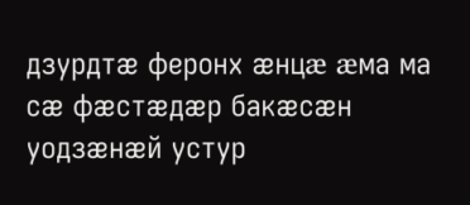дзурдтæ феронх æнцæ æма ма сæ фæстæдæр бакæсæн  уодзæнæй устур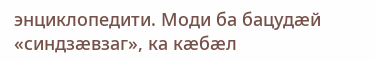энциклопедити. Моди ба бацудæй «синдзæвзаг», ка кæбæл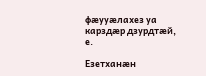фæууæлахез уа карздæр дзурдтæй, е.

Езетханæн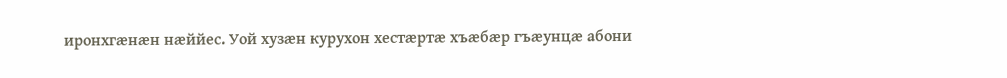иронхгæнæн нæййес. Уой хузæн курухон хестæртæ хъæбæр гъæунцæ абони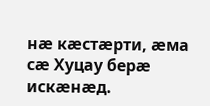нæ кæстæрти, æма сæ Хуцау берæ  искæнæд.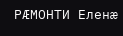РÆМОНТИ Еленæ